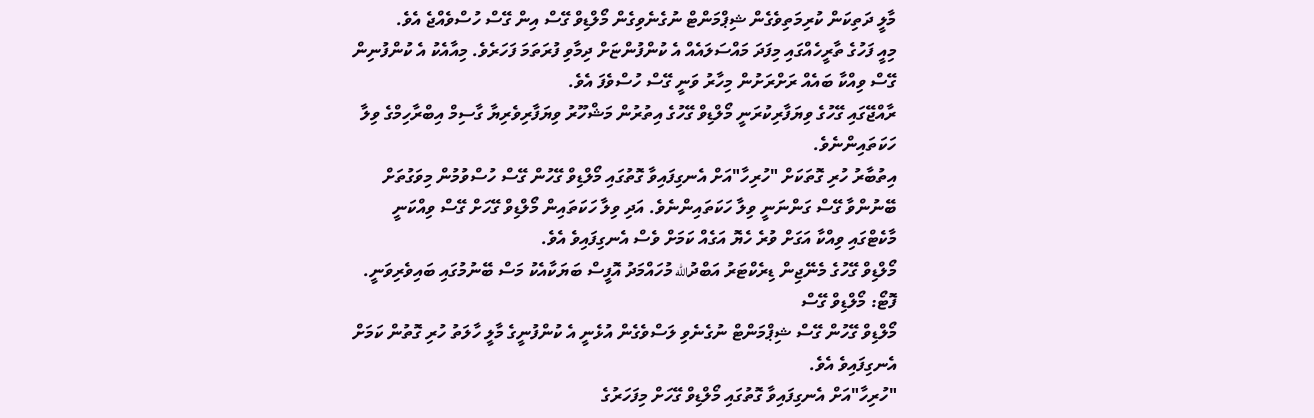މާލީ ދަތިކަން ކުރިމަތިވެގެން ޝިޕްމަންޓް ނުގެނެވިގެން މޯލްޑިވް ގޭސް އިން ގޭސް ހުސްވެއްޖެ އެވެ.
މިއީ ފަހުގެ ތާރީހެއްގައި މިފަދަ މައްސަލައެއް އެ ކުންފުންޏަށް ދިމާވި ފުރަތަމަ ފަހަރެވެ. މިއާއެކު އެ ކުންފުނިން ގޭސް ވިއްކާ ބައެއް ރަށްރަށުން މިހާރު ވަނީ ގޭސް ހުސްވެފަ އެވެ.
ރާއްޖޭގައި ގޭހުގެ ވިޔަފާރިކުރަނީ މޯލްޑިވް ގޭހުގެ އިތުރުން މަޝްހޫރު ވިޔަފާރިވެރިޔާ ގާސިމް އިބްރާހިމްގެ ވިލާ ހަކަތައިންނެވެ.
އިތުބާރު ހުރި ގޮތަކަށް "ހުރިހާ"އަށް އެނގިފައިވާ ގޮތުގައި މޯލްޑިވް ގޭހުން ގޭސް ހުސްވުމުން މިވަގުތަށް ބޭނުންވާ ގޭސް ގަންނަނީ ވިލާ ހަކަތައިންނެވެ. އަދި ވިލާ ހަކަތައިން މޯލްޑިވް ގޭހަށް ގޭސް ވިއްކަނީ މާކެޓްގައި ވިއްކާ އަގަށް ވުރެ ހެޔޮ އަގެއް ކަމަށް ވެސް އެނގިފައިވެ އެވެ.
މޯލްޑިވް ގޭހުގެ މެނޭޖިން ޑިރެކްޓަރު އަބްދުالله މުހައްމަދު އޮފީސް ބަޔަކާއެކު މަސް ބޭނުމުގައި ބައިވެރިވަނީ. ފޮޓޯ: މޯލްޑިވް ގޭސް
މޯލްޑިވް ގޭހުން ގޭސް ޝިޕްމަންޓް ނުގެނެވި ލަސްވެގެން އުޅެނީ އެ ކުންފުނީގެ މާލީ ހާލަތު ހުރި ގޮތުން ކަމަށް އެނގިފައިވެ އެވެ.
"ހުރިހާ"އަށް އެނގިފައިވާ ގޮތުގައި މޯލްޑިވް ގޭހަށް މިފަހަރުގެ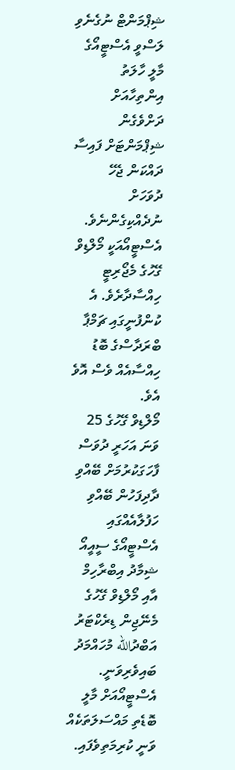ޝިޕްމަންޓް ނުގެނެވި ލަސްވީ އެސްޓީއޯގެ މާލީ ހާލަތު އިންތިހާއަށް ދަށްވެގެން ޝިޕްމަންޓަށް ފައިސާ ދައްކަން ޖެހޭ ދުވަހަށް ނުދެއްކިގެންނެވެ. އެސްޓީއޯއަކީ މޯލްޑިވް ގޭހުގެ މެޖޯރިޓީ ހިއްސާދާރެވެ. އެ ކުންފުނީގައި ޗަމްޕާ ބްރަދާސްގެ ބޮޑު ހިއްސާއެއް ވެސް އޮވެ އެވެ.
މޯލްޑިވް ގޭހުގެ 25 ވަނަ އަހަރީ ދުވަސް ފާހަގަކުރުމަށް ބޭއްވި ދާދިފަހުން ބޭއްވި ހަފުލާއެއްގައި އެސްޓީއޯގެ ސީއީއޯ ޝިމާދު އިބްރާހިމް އާއި މޯލްޑިވް ގޭހުގެ މެނޭޖިން ޑިރެކްޓަރު އަބްދުالله މުހައްމަދު ބައިވެރިވަނީ. އެސްޓީއޯއަށް މާލީ ބޮޑެތި މައްސަލަތަކެއް ވަނީ ކުރިމަތިވެފައި.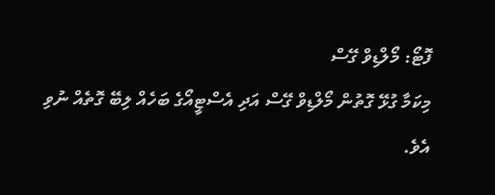ފޮޓޯ: މޯލްޑިވް ގޭސް
މިކަމާ ގުޅޭ ގޮތުން މޯލްޑިވް ގޭސް އަދި އެސްޓީއޯގެ ބަހެއް ލިބޭ ގޮތެއް ނުވި އެވެ.